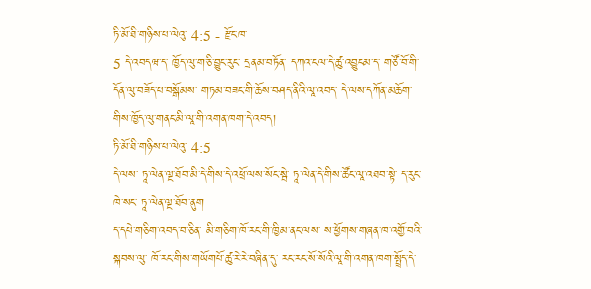ཏི་མོ་ཐི་གཉིས་པ་ལེའུ་ 4:5 - རྫོང་ཁ་
5 དེ་འབདཝ་ད་ ཁྱོད་ལུ་ག་ཅི་བྱུང་རུང་ དྲནམ་བཏོན་ དཀའ་ངལ་དེ་ཚུ་འབྱུངམ་ད་ གཙོ་བོ་གི་དོན་ལུ་བཟོད་པ་བསྒོམས་ གཏམ་བཟང་གི་ཆོས་བཤད་ནིའི་ལཱ་འབད་ དེ་ལས་དཀོན་མཆོག་གིས་ཁྱོད་ལུ་གནང་མི་ལཱ་གི་འགན་ཁག་དེ་འབད།
ཏི་མོ་ཐི་གཉིས་པ་ལེའུ་ 4:5
དེ་ལས་ ཏཱ་ལེན་ལྔ་ཐོབ་མི་དེ་གིས་དེ་འཕྲོ་ལས་སོང་སྦེ་ ཏཱ་ལེན་དེ་གིས་ཚོང་ལཱ་འཐབ་སྟེ་ ད་རུང་ཁེ་སང་ ཏཱ་ལེན་ལྔ་ཐོབ་ནུག
ད་དཔེ་གཅིག་འབད་བ་ཅིན་ མི་གཅིག་ཁོ་རང་གི་ཁྱིམ་ནང་ལས་ ས་ཕྱོགས་གཞན་ཁ་འགྱོ་བའི་སྐབས་ལུ་ ཁོ་རང་གིས་གཡོགཔོ་ཚུ་རེ་རེ་བཞིན་དུ་ རང་རང་སོ་སོའི་ལཱ་གི་འགན་ཁག་སྤྲོད་དེ་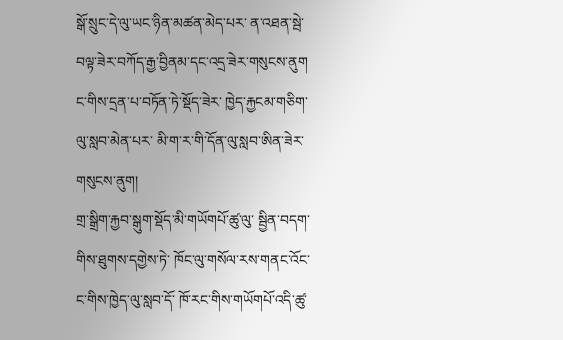སྒོ་སྲུང་དེ་ལུ་ཡང་ཉིན་མཚན་མེད་པར་ ན་འཐན་སྦེ་བལྟ་ཟེར་བཀོད་རྒྱ་བྱིནམ་དང་འདྲ་ཟེར་གསུངས་ནུག
ང་གིས་དྲན་པ་བཏོན་ཏེ་སྡོད་ཟེར་ ཁྱེད་རྐྱངམ་གཅིག་ལུ་སླབ་མེན་པར་ མི་ག་ར་གི་དོན་ལུ་སླབ་ཨིན་ཟེར་གསུངས་ནུག།
གྲ་སྒྲིག་རྐྱབ་སྒུག་སྡོད་མི་གཡོགཔོ་ཚུ་ལུ་ སྦྱིན་བདག་གིས་ཐུགས་དགྱེས་ཏེ་ ཁོང་ལུ་གསོལ་རས་གནང་འོང་ ང་གིས་ཁྱེད་ལུ་སླབ་དོ་ ཁོ་རང་གིས་གཡོགཔོ་འདི་ཚུ་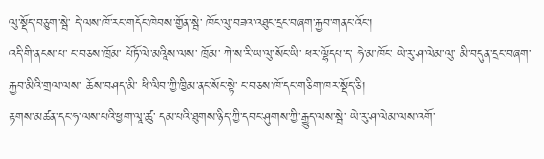ལུ་སྡོད་བཅུག་སྦེ་ དེ་ལས་ཁོ་རང་གདོང་ཁེབས་གྱོན་སྦེ་ ཁོང་ལུ་བཟའ་འཐུང་དྲང་བཞག་རྐྱབ་གནང་འོང་།
འདི་གི་ནངས་པ་ ང་བཅས་ཁྲོམ་ པོཏོ་ལེ་མའཱིས་ལས་ ཁྲོམ་ ཀེ་ས་རི་ཡ་ལུ་སོང་ཡི་ ཕར་ལྷོདཔ་ད་ ཧེ་མ་ཁོང་ ཡེ་རུ་ཤ་ལེམ་ལུ་ མི་བདུན་དྲང་བཞག་རྐྱབ་མིའི་གྲལ་ལས་ ཆོས་བཤད་མི་ ཕི་ལིབ་ཀྱི་ཁྱིམ་ནང་སོང་སྟེ་ ང་བཅས་ཁོ་དང་གཅིག་ཁར་སྡོད་ཅི།
རྟགས་མཚན་དང་ཧ་ལས་པའི་ཕྱག་ལཱ་ཚུ་ དམ་པའི་ཐུགས་ཉིད་ཀྱི་དབང་ཤུགས་ཀྱི་རྒྱུད་ལས་སྦེ་ ཡེ་རུ་ཤ་ལེམ་ལས་འགོ་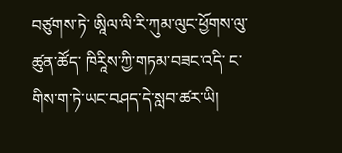བཙུགས་ཏེ་ ཨཱིལ་ལི་རི་ཀུམ་ལུང་ཕྱོགས་ལུ་ཚུན་ཚོད་ ཁིརཱིས་ཀྱི་གཏམ་བཟང་འདི་ ང་གིས་ག་ཏེ་ཡང་བཤད་དེ་སླབ་ཚར་ཡི།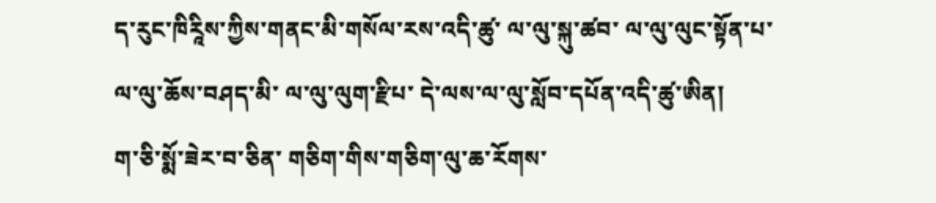ད་རུང་ཁིརཱིས་ཀྱིས་གནང་མི་གསོལ་རས་འདི་ཚུ་ ལ་ལུ་སྐུ་ཚབ་ ལ་ལུ་ལུང་སྟོན་པ་ ལ་ལུ་ཆོས་བཤད་མི་ ལ་ལུ་ལུག་རྫིཔ་ དེ་ལས་ལ་ལུ་སློབ་དཔོན་འདི་ཚུ་ཨིན།
ག་ཅི་སྨོ་ཟེར་བ་ཅིན་ གཅིག་གིས་གཅིག་ལུ་ཆ་རོགས་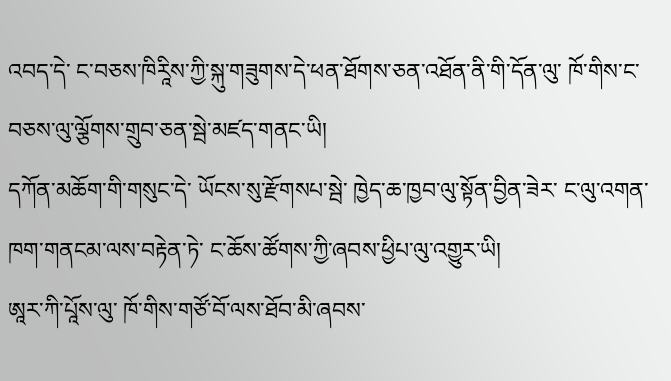འབད་དེ་ ང་བཅས་ཁིརཱིས་ཀྱི་སྐུ་གཟུགས་དེ་ཕན་ཐོགས་ཅན་འཐོན་ནི་གི་དོན་ལུ་ ཁོ་གིས་ང་བཅས་ལུ་ལྕོགས་གྲུབ་ཅན་སྦེ་མཛད་གནང་ཡི།
དཀོན་མཆོག་གི་གསུང་དེ་ ཡོངས་སུ་རྫོགསཔ་སྦེ་ ཁྱེད་ཆ་ཁྱབ་ལུ་སྟོན་བྱིན་ཟེར་ ང་ལུ་འགན་ཁག་གནངམ་ལས་བརྟེན་ཏེ་ ང་ཆོས་ཚོགས་ཀྱི་ཞབས་ཕྱིཔ་ལུ་འགྱུར་ཡི།
ཨཱར་ཀི་པཱོས་ལུ་ ཁོ་གིས་གཙོ་བོ་ལས་ཐོབ་མི་ཞབས་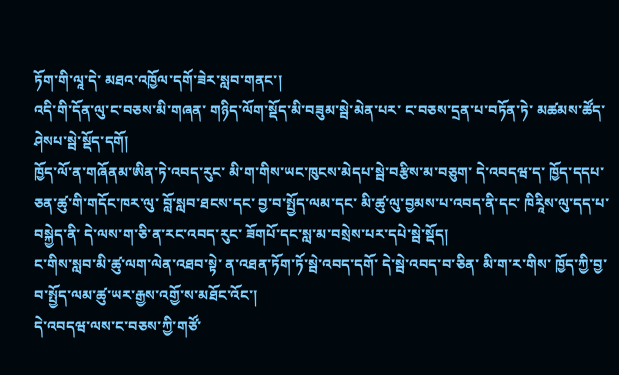ཏོག་གི་ལཱ་དེ་ མཐའ་འཁྱོལ་དགོ་ཟེར་སླབ་གནང་།
འདི་གི་དོན་ལུ་ང་བཅས་མི་གཞན་ གཉིད་ལོག་སྡོད་མི་བཟུམ་སྦེ་མེན་པར་ ང་བཅས་དྲན་པ་བཏོན་ཏེ་ མཚམས་ཚོད་ཤེསཔ་སྦེ་སྡོད་དགོ།
ཁྱོད་ལོ་ན་གཞོནམ་ཨིན་ཏེ་འབད་རུང་ མི་ག་གིས་ཡང་ཁུངས་མེདཔ་སྦེ་བརྩིས་མ་བཅུག་ དེ་འབདཝ་ད་ ཁྱོད་དདཔ་ཅན་ཚུ་གི་གདོང་ཁར་ལུ་ བློ་སླབ་ཐངས་དང་ བྱ་བ་སྤྱོད་ལམ་དང་ མི་ཚུ་ལུ་བྱམས་པ་འབད་ནི་དང་ ཁིརཱིས་ལུ་དད་པ་བསྐྱེད་ནི་ དེ་ལས་ག་ཅི་ན་རང་འབད་རུང་ ཟོགཔོ་དང་སླ་མ་བསྲེས་པར་དཔེ་སྦེ་སྡོད།
ང་གིས་སླབ་མི་ཚུ་ལག་ལེན་འཐབ་སྟེ་ ན་འཐན་ཏོག་ཏོ་སྦེ་འབད་དགོ་ དེ་སྦེ་འབད་བ་ཅིན་ མི་ག་ར་གིས་ ཁྱོད་ཀྱི་བྱ་བ་སྤྱོད་ལམ་ཚུ་ཡར་རྒྱས་འགྱོ་ས་མཐོང་འོང་།
དེ་འབདཝ་ལས་ང་བཅས་ཀྱི་གཙོ་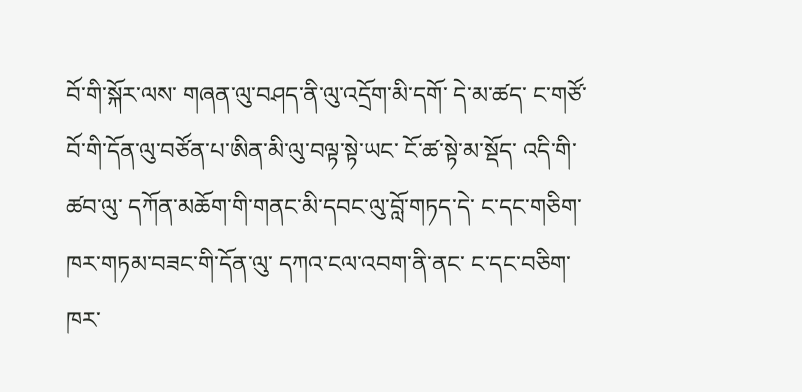བོ་གི་སྐོར་ལས་ གཞན་ལུ་བཤད་ནི་ལུ་འདྲོག་མི་དགོ་ དེ་མ་ཚད་ ང་གཙོ་བོ་གི་དོན་ལུ་བཙོན་པ་ཨིན་མི་ལུ་བལྟ་སྟེ་ཡང་ ངོ་ཚ་སྟེ་མ་སྡོད་ འདི་གི་ཚབ་ལུ་ དཀོན་མཆོག་གི་གནང་མི་དབང་ལུ་བློ་གཏད་དེ་ ང་དང་གཅིག་ཁར་གཏམ་བཟང་གི་དོན་ལུ་ དཀའ་ངལ་འབག་ནི་ནང་ ང་དང་བཅིག་ཁར་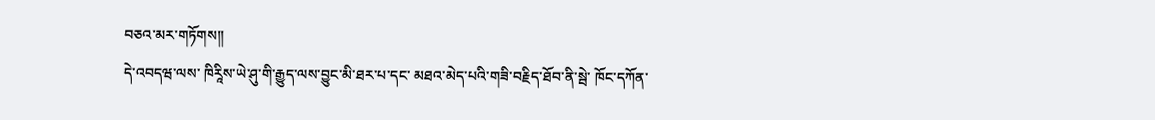བཅའ་མར་གཏོགས།།
དེ་འབདཝ་ལས་ ཁིརཱིས་ཡེ་ཤུ་གི་རྒྱུད་ལས་བྱུང་མི་ཐར་པ་དང་ མཐའ་མེད་པའི་གཟི་བརྗིད་ཐོབ་ནི་སྦེ་ ཁོང་དཀོན་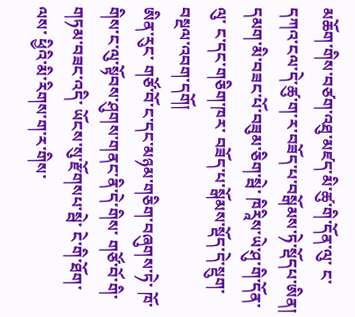མཆོག་གིས་བཙག་འཐུ་མཛད་མི་ཚུ་གི་དོན་ལུ་ ང་དཀའ་ངལ་དེ་ཚུ་ག་ར་བཟོད་པ་བསྒོམས་ཏེ་སྡོདཔ་ཨིན།
དམག་མི་བཟང་པོ་བཟུམ་ཅིག་སྦེ་ ཁིརཱིས་ཡེ་ཤུ་གི་དོན་ལུ་ ང་དང་གཅིག་ཁར་ བཟོད་པ་སྒོམས་སྡོད་དེ་སྡུག་བསྔལ་འབག་དགོ།
ཨིན་རུང་ གཙོ་བོ་ང་དང་མཉམ་གཅིག་བཞུགས་ཏེ་ ཁོ་གིས་ང་ལུ་སྟོབས་ཤུགས་གནང་ནི་དེ་གིས་ གཙོ་བོ་གི་གཏམ་བཟང་འདི་ ཡོངས་སུ་རྫོགསཔ་སྦེ་ ངེ་གི་ཐོག་ལས་ ཕྱིའི་མི་རིགས་ག་ར་གིས་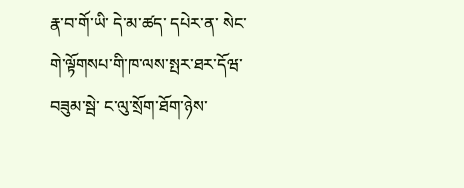རྣ་བ་གོ་ཡི་ དེ་མ་ཚད་ དཔེར་ན་ སེང་གེ་ལྟོགསཔ་གི་ཁ་ལས་སྤར་ཐར་དོཝ་བཟུམ་སྦེ་ ང་ལུ་སྲོག་ཐོག་ཉེས་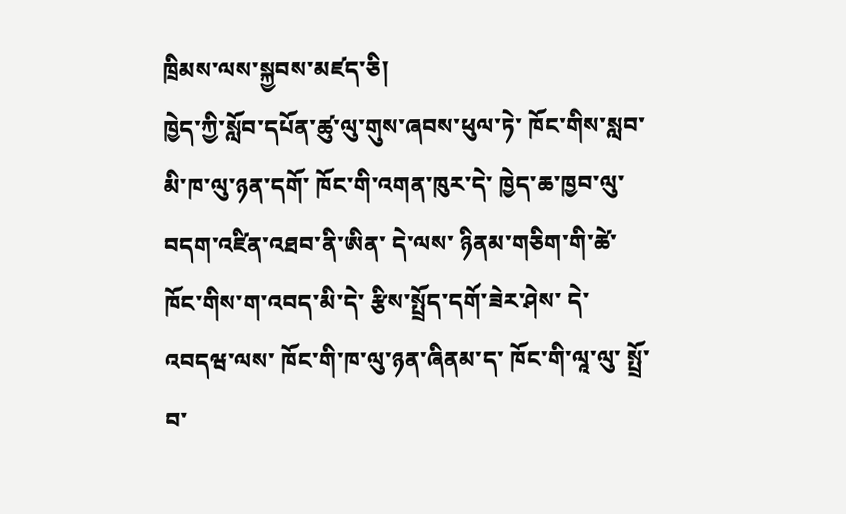ཁྲིམས་ལས་སྐྱབས་མཛད་ཅི།
ཁྱེད་ཀྱི་སློབ་དཔོན་ཚུ་ལུ་གུས་ཞབས་ཕུལ་ཏེ་ ཁོང་གིས་སླབ་མི་ཁ་ལུ་ཉན་དགོ་ ཁོང་གི་འགན་ཁུར་དེ་ ཁྱེད་ཆ་ཁྱབ་ལུ་བདག་འཛིན་འཐབ་ནི་ཨིན་ དེ་ལས་ ཉིནམ་གཅིག་གི་ཚེ་ ཁོང་གིས་ག་འབད་མི་དེ་ རྩིས་སྤྲོད་དགོ་ཟེར་ཤེས་ དེ་འབདཝ་ལས་ ཁོང་གི་ཁ་ལུ་ཉན་ཞིནམ་ད་ ཁོང་གི་ལཱ་ལུ་ སྤྲོ་བ་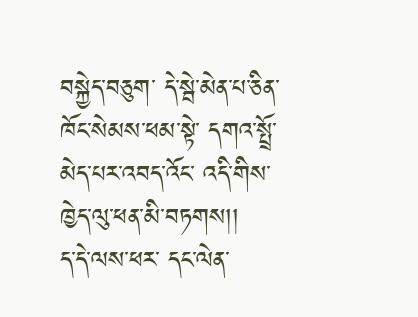བསྐྱེད་བཅུག་ དེ་སྦེ་མེན་པ་ཅིན་ ཁོང་སེམས་ཕམ་སྟེ་ དགའ་སྤྲོ་མེད་པར་འབད་འོང་ འདི་གིས་ཁྱེད་ལུ་ཕན་མི་བཏགས།།
ད་དེ་ལས་ཕར་ དང་ལེན་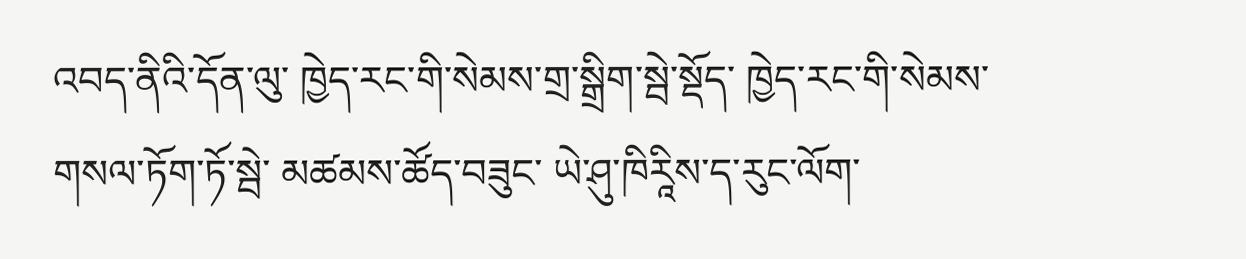འབད་ནིའི་དོན་ལུ་ ཁྱེད་རང་གི་སེམས་གྲ་སྒྲིག་སྦེ་སྡོད་ ཁྱེད་རང་གི་སེམས་གསལ་ཏོག་ཏོ་སྦེ་ མཚམས་ཚོད་བཟུང་ ཡེ་ཤུ་ཁིརཱིས་ད་རུང་ལོག་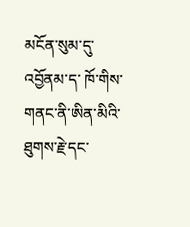མངོན་སུམ་དུ་འབྱོནམ་ད་ ཁོ་གིས་གནང་ནི་ཨིན་མིའི་ ཐུགས་རྗེ་དང་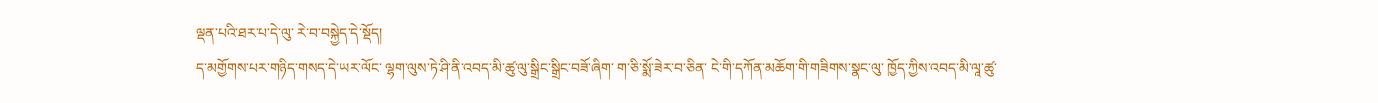ལྡན་པའི་ཐར་པ་དེ་ལུ་ རེ་བ་བསྐྱེད་དེ་སྡོད།
ད་མགྱོགས་པར་གཉིད་གསད་དེ་ཡར་ལོང་ ལྷག་ལུས་ཏེ་ཤི་ནི་འབད་མི་ཚུ་ལུ་སྒྲིང་སྒྲིང་བཟོ་ཞིག་ ག་ཅི་སྨོ་ཟེར་བ་ཅིན་ ངེ་གི་དཀོན་མཆོག་གི་གཟིགས་སྣང་ལུ་ ཁྱོད་ཀྱིས་འབད་མི་ལཱ་ཚུ་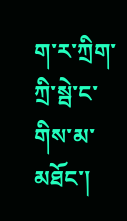ག་ར་ཀྲིག་ཀྲི་སྦེ་ང་གིས་མ་མཐོང་།